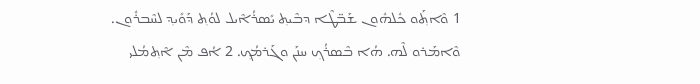1 ܘܶܐܬ݂ܰܘ ܟܽܠܗܽܘܢ ܫܰܒ̈ܛܶܐ ܕܒܶܝܬ݂ ܝܺܣܪܳܐܶܝܠ ܠܘܳܬ݂ ܕܰܘܺܝܕ݂ ܠܚܶܒܪܽܘܢ. ܘܶܐܡܰܪܘ ܠܶܗ. ܗܳܐ ܒܶܣܪܳܟ݂ ܚܢܰܢ ܘܓܰܪܡܳܟ݂. 2 ܐܳܦ ܡܶܢ ܐܶܬ݂ܡܳܠܝ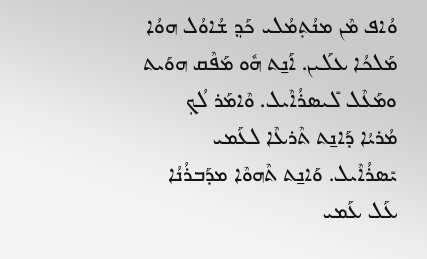ܘܳܐܦ ܡܶܢ ܡܢܳܬ݂ܡܳܠܝ ܟܰܕ݂ ܫܳܐܘܳܠ ܗܘܳܐ ܡܰܠܟܳܐ ܥܠܰܝܢ. ܐܰܢ̱ܬ ܗܽܘ ܡܰܦܶܩ ܗܘܰܝܬ ܘܡܰܥܶܠ ܠܺܝܣܪܳܐܶܝܠ. ܘܶܐܡܰܪ ܠܳܟ݂ ܡܳܪܝܳܐ ܕܰܐܢ̱ܬ ܬܶܪܥܶܐ ܠܥܰܡܝ ܝܺܣܪܳܐܶܝܠ. ܘܰܐܢ̱ܬ ܬܶܗܘܶܐ ܡܕܰܒܪܳܢܳܐ ܥܰܠ ܥܰܡܝ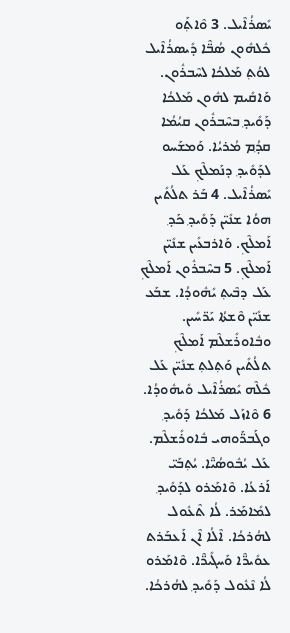ܝܺܣܪܳܐܶܝܠ. 3 ܘܶܐܬ݂ܰܘ ܟܽܠܗܽܘܢ ܣܳܒ̈ܶܐ ܕܺܝܣܪܳܐܶܝܠ ܠܘܳܬ݂ ܡܰܠܟܳܐ ܠܚܶܒܪܽܘܢ. ܘܰܐܩܺܝܡ ܠܗܽܘܢ ܡܰܠܟܳܐ ܕܰܘܺܝܕ݂ ܒܚܶܒܪܽܘܢ ܩܝܳܡܳܐ ܩܕ݂ܳܡ ܡܳܪܝܳܐ. ܘܰܡܫܰܚܘ ܠܕܰܘܺܝܕ݂ ܕܢܰܡܠܶܟ݂ ܥܰܠ ܝܺܣܪܳܐܶܝܠ. 4 ܒܰܪ ܬܠܳܬܺܝܢ ܗܘܳܐ ܫܢܺܝ̈ܢ ܕܰܘܺܝܕ݂ ܟܰܕ݂ ܐܰܡܠܶܟ݂. ܘܰܐܪܒܥܺܝܢ ܫܢܺܝ̈ܢ ܐܰܡܠܶܟ݂. 5 ܒܚܶܒܪܽܘܢ ܐܰܡܠܶܟ݂ ܥܰܠ ܕܒܶܝܬ݂ ܝܺܗܽܘܕܳܐ. ܫܒܰܥ ܫܢܺܝ̈ܢ ܘܶܫܬܳܐ ܝܰܖ̈ܚܺܝܢ. ܘܒܽܐܘܪܺܫܠܶܡ ܐܰܡܠܶܟ݂ ܬܠܳܬܺܝܢ ܘܰܬ݂ܠܬ݂ ܫܢܺܝ̈ܢ ܥܰܠ ܟܽܠܶܗ ܝܺܣܪܳܐܶܝܠ ܘܺܝܗܽܘܕܳܐ. 6 ܘܶܐܙܰܠ ܡܰܠܟܳܐ ܕܰܘܺܝܕ݂ ܘܓܰܒܖ̈ܰܘܗܝ ܒܽܐܘܪܺܫܠܶܡ. ܥܰܠ ܝܳܒܽܘܣܳܝ̈ܶܐ. ܝܳܬ݂ܒܰܝ̈ ܐܰܪܥܳܐ. ܘܶܐܡܰܪܘ ܠܕܰܘܺܝܕ݂ ܠܡܺܐܡܰܪ. ܠܳܐ ܬܶܥܽܘܠ ܠܗܳܪܟܳܐ. ܐܶܠܳܐ ܐܶܢ ܐܰܥܒܰܪܬ ܥܘܺܝܖ̈ܶܐ ܘܰܚܓܺܝܖ̈ܶܐ. ܘܶܐܡܰܪܘ ܠܳܐ ܢܶܥܽܘܠ ܕܰܘܺܝܕ݂ ܠܗܳܪܟܳܐ.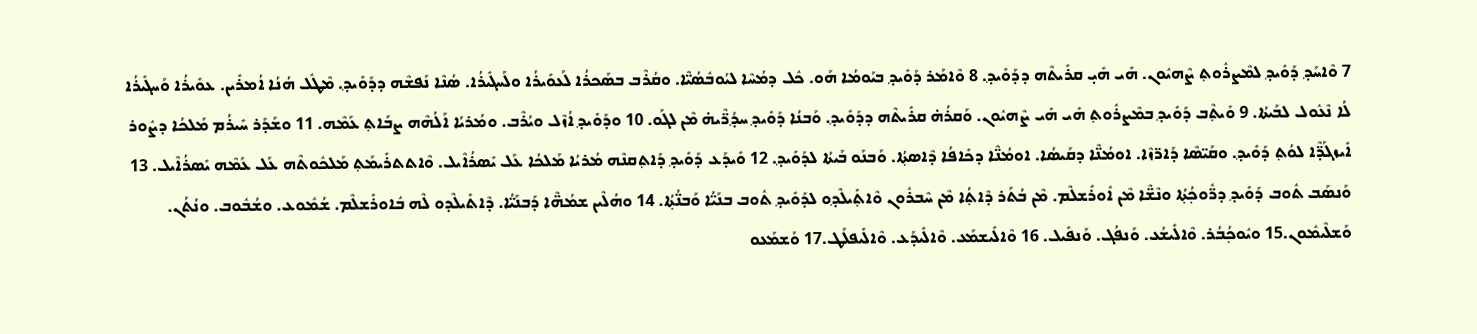7 ܘܶܐܚܰܕ݂ ܕܰܘܺܝܕ݂ ܠܡܶܨܪܽܘܬ݂ ܨܶܗܝܽܘܢ. ܗܺܝ ܗܺܝ̣ ܩܪܺܝܬܶܗ ܕܕܰܘܺܝܕ݂. 8 ܘܶܐܡܰܪ ܕܰܘܺܝܕ݂ ܒܝܰܘܡܳܐ ܗܰܘ. ܟܽܠ ܕܡܳܚܶܐ ܠܝܳܘܒܽܣܳܝ̈ܶܐ. ܘܩܳܪܶܒ ܒܣܰܟܪܳܐ ܠܰܥܘܺܝܪܳܐ ܘܠܰܚܓܺܝܪܳܐ. ܣܳܢܶܐ ܢܰܦܫܶܗ ܕܕܰܘܺܝܕ݂. ܡܶܛܽܠ ܗܳܢܳܐ ܐܳܡܪܺܝܢ. ܥܘܺܝܪܳܐ ܘܰܚܓܺܝܪܳܐ ܠܳܐ ܢܶܥܽܘܠ ܠܒܰܝܬܳܐ. 9 ܘܺܝܬ݂ܶܒ ܕܰܘܺܝܕ݂ ܒܡܶܨܪܽܘܬ݂ ܗܺܝ ܗܺܝ ܨܶܗܝܽܘܢ. ܘܰܩܪܳܗ̇ ܩܪܺܝܬܶܗ ܕܕܰܘܺܝܕ݂. ܘܰܒܢܳܐ ܕܰܘܺܝܕ݂ ܚܕ݂ܳܖ̈ܶܝܗ̇ ܡܶܢ ܠܓܰܘ. 10 ܘܕܰܘܺܝܕ݂ ܐܳܙܶܠ ܘܝܳܪܶܒ. ܘܡܳܪܝܳܐ ܐܰܠܳܗܶܗ ܨܒܰܐܬ݂ ܥܰܡܶܗ. 11 ܘܫܰܕܰܪ ܚܺܝܪܳܡ ܡܰܠܟܳܐ ܕܨܽܘܪ ܐܺܝܙܓܰܕ̈ܶܐ ܠܘܳܬ݂ ܕܰܘܺܝܕ݂. ܘܩܰܝ̈ܣܶܐ ܕܰܐܖ̈ܙܶܐ. ܐܘܡܳܢ̈ܶܐ ܕܩܰܝܣܳܐ. ܐܘܡܳܢ̈ܶܐ ܕܟܺܐܦܳܐ ܕܶܐܣܬ݂ܳܐ. ܘܰܒܢܰܘ ܒܰܝܬܳܐ ܠܕܰܘܺܝܕ݂. 12 ܘܺܝܕܰܥ ܕܰܘܺܝܕ݂ ܕܰܐܬ݂ܩܢܶܗ ܡܳܪܝܳܐ ܡܰܠܟܳܐ ܥܰܠ ܝܺܣܪܳܐܶܝܠ. ܘܶܐܬܬܪܺܝܡܰܬ݂ ܡܰܠܟܽܘܬܶܗ ܥܰܠ ܥܰܡܶܗ ܝܺܣܪܳܐܶܝܠ. 13 ܘܰܢܣܰܒ ܬܽܘܒ ܕܰܘܺܝܕ݂ ܕܖ̈ܽܘܟ݂ܳܬ݂ܳܐ ܘܢܶܫ̈ܶܐ ܡܶܢ ܐܽܘܪܺܫܠܶܡ. ܡܶܢ ܒܳܬܰܪ ܕܶܐܬ݂ܳܐ ܡܶܢ ܚܶܒܪܽܘܢ ܘܶܐܬ݂ܺܝܠܶܕ݂ܘ ܠܕܰܘܺܝܕ݂ ܬܽܘܒ ܒܢܰܝ̈ܳܐ ܘܰܒܢ̈ܳܬ݂ܳܐ. 14 ܘܗܳܠܶܝܢ ܫܡܳܗ̈ܶܐ ܕܰܒܢܰܝ̈ܳܐ. ܕܶܐܬܺܝܠܶܕܘ ܠܶܗ ܒܽܐܘܪܺܫܠܶܡ. ܫܳܡܽܘܥ. ܘܫܳܒܽܘܒ. ܘܢܳܬܳܢ. ܘܰܫܠܶܝܡܽܘܢ.15 ܘܝܽܘܟ݂ܳܒܳܪ. ܘܶܐܠܺܝܫܳܥ. ܘܰܢܦܳܓ. ܘܰܢܦܺܝܠ. 16 ܘܶܐܠܺܝܫܡܰܥ. ܘܶܐܠܺܝܕܰܥ. ܘܶܐܠܺܝܦܠܰܛ.17 ܘܰܫܡܰܥܘ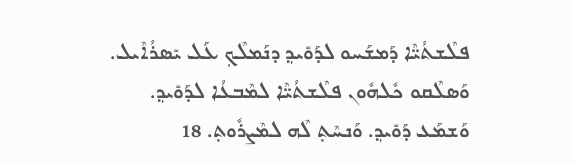ܦܠܶܫܬܳܝ̈ܶܐ ܕܰܡܫܰܚܘ ܠܕܰܘܺܝܕ݂ ܕܢܰܡܠܶܟ݂ ܥܰܠ ܝܺܣܪܳܐܶܝܠ. ܘܰܣܠܶܩܘ ܟܽܠܗܽܘܢ ܦܠܶܫܬܳܝ̈ܶܐ ܠܡܶܒܥܳܐ ܠܕܰܘܺܝܕ݂. ܘܰܫܡܰܥ ܕܰܘܺܝܕ݂. ܘܰܢܚܶܬ݂ ܠܶܗ ܠܡܶܨܪܽܘܬ݂. 18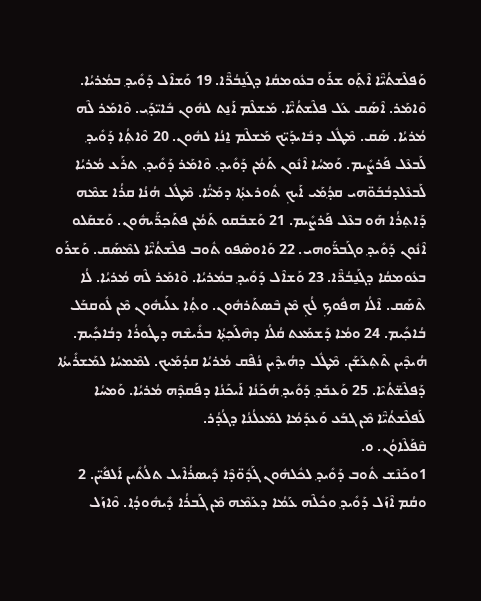ܘܰܦܠܶܫܬܳܝ̈ܶܐ ܐܶܬ݂ܰܘ ܫܪܰܘ ܒܥܽܘܡܩܳܐ ܕܓܰܢ̱ܒܳܖ̈ܶܐ. 19 ܘܰܫܐܶܠ ܕܰܘܺܝܕ݂ ܒܡܳܪܝܳܐ. ܘܶܐܡܰܪ. ܐܶܣܰܩ ܥܰܠ ܦܠܶܫܬܳܝ̈ܶܐ. ܡܰܫܠܶܡ ܐܰܢ̱ܬ ܠܗܽܘܢ ܒܺܐܝ̈ܕ݂ܰܝ. ܘܶܐܡܰܪ ܠܶܗ ܡܳܪܝܳܐ. ܣܰܩ. ܡܶܛܽܠ ܕܒܺܐܝܕܰܝ̈ܟ ܡܰܫܠܶܡ ܐ̱ܢܳܐ ܠܗܽܘܢ. 20 ܘܶܐܬ݂ܳܐ ܕܰܘܺܝܕ݂ ܠܰܒܥܶܠ ܦܰܪܨܺܝܡ. ܘܰܡܚܳܐ ܐܶܢܽܘܢ ܬܰܡܳܢ ܕܰܘܺܝܕ݂. ܘܶܐܡܰܪ ܕܰܘܺܝܕ݂. ܬܪܰܥ ܡܳܪܝܳܐ ܠܰܒܥܶܠܕܒܳܒܰܘ̈ܗܝ ܩܕ݂ܳܡܰܝ ܐܰܝܟ݂ ܬܽܘܪܥܬ݂ܳܐ ܕܡܰܝ̈ܳܐ. ܡܶܛܽܠ ܗܳܢܳܐ ܩܪܳܐ ܫܡܶܗ ܕܰܐܬ݂ܪܳܐ ܗܰܘ ܒܥܶܠ ܦܰܪܨܺܝܡ. 21 ܘܰܫܒܰܩܘ ܬܰܡܳܢ ܦܬܰܟ݂ܖ̈ܰܝܗܽܘܢ. ܘܰܫܩܰܠܘ ܐܶܢܽܘܢ ܕܰܘܺܝܕ݂ ܘܓܰܒܖ̈ܰܘܗܝ. 22 ܘܰܐܘܣܶܦܘ ܬܽܘܒ ܦܠܶܫܬܳܝ̈ܶܐ ܠܡܶܣܰܩ. ܘܰܫܪܰܘ ܒܥܽܘܡܩܳܐ ܕܓܰܢ̱ܒܳܖ̈ܶܐ. 23 ܘܰܫܐܶܠ ܕܰܘܺܝܕ݂ ܒܡܳܪܝܳܐ. ܘܶܐܡܰܪ ܠܶܗ ܡܳܪܝܳܐ. ܠܳܐ ܬܶܣܰܩ. ܐܶܠܳܐ ܗܦܽܘܟ݂ ܠܳܟ݂ ܡܶܢ ܒܶܣܬܰܪܗܽܘܢ. ܘܬ݂ܳܐ ܥܠܰܝܗܽܘܢ ܡܶܢ ܠܽܘܩܒܰܠ ܒܳܐܟ݂ܺܝܡ. 24 ܘܡܳܐ ܕܰܫܡܰܥܬ ܩܳܠܳܐ ܕܗܶܠܰܟ݂ܬ݂ܳܐ ܒܪܺܝܫܶܗ ܕܛܽܘܪܳܐ ܕܒܳܐܟ݂ܺܝܡ. ܗܳܝܕܶܝܢ ܬܶܬ݂ܥܰܫܰܢ. ܡܶܛܽܠ ܕܗܳܝܕܶܝܢ ܢܳܦܶܩ ܡܳܪܝܳܐ ܩܕܳܡܰܝܟ. ܠܡܶܡܚܳܐ ܠܡܰܫܪܺܝܬܳܐ ܕܰܦܠܶܫ̈ܬܳܝܶܐ. 25 ܘܰܥܒܰܕ݂ ܕܰܘܺܝܕ݂ ܗܳܟܰܢܳܐ ܐܰܝܟܰܢܳܐ ܕܦܰܩܕܶܗ ܡܳܪܝܳܐ. ܘܰܡܚܳܐ ܠܰܦܠܶܫܬܳܝ̈ܶܐ ܡܶܢ ܓܒܰܥ ܘܰܥܕܰܡܳܐ ܠܡܰܥܠܳܢܳܐ ܕܓܳܕܳܪ.
ܩܶܦܰܠܶܐܘܳܢ. ܘ.
1ܘܟܰܢܶܫ ܬܽܘܒ ܕܰܘܺܝܕ݂ ܠܟܽܠܗܽܘܢ ܓܰܕܽܘ̈ܕܶܐ ܕܺܝܣܪܳܐܶܝܠ ܬܠܳܬܺܝܢ ܐܰܠܦܺܝ̈ܢ. 2 ܘܩܳܡ ܐܶܙܰܠ ܕܰܘܺܝܕ݂ ܘܟܽܠܶܗ ܥܰܡܳܐ ܕܥܰܡܶܗ ܡܶܢ ܓܰܒܪܳܐ ܕܺܝܗܽܘܕ݂ܳܐ. ܘܶܐܙܰܠ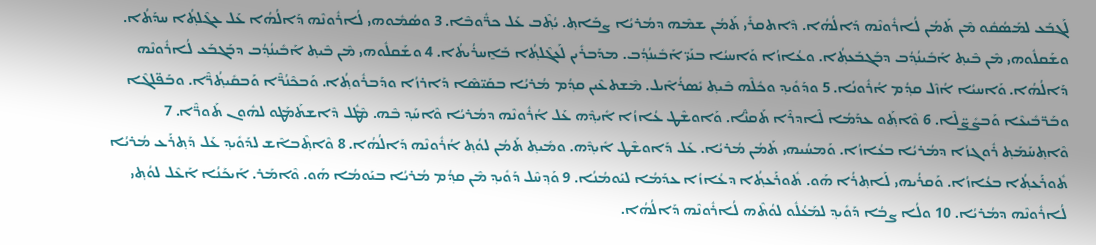ܠܰܓܒܰܥ ܠܡܰܣܳܩܽܘ ܡܶܢ ܬܰܡܳܢ ܠܳܐܪܽܘܢܶܗ ܕܰܐ‌ܠܳܗܳܐ. ܕܶܐܬܩܪܺܝ ܬܰܡܳܢ ܫܡܶܗ ܕܡܳܪܝܳܐ ܨܒܰܐܬ݂. ܝܳܬ݂ܶܒ ܥܰܠ ܟܖ̈ܽܘܒܶܐ. 3 ܘܣܳܡܽܘܗܝ ܠܳܐܪܽܘܢܶܗ ܕܰܐ‌ܠܳܗܳܐ ܥܰܠ ܥܓܶܠܬ݂ܳܐ ܚܕܰܬܳܐ. ܘܫܰܩܠܽܘܗܝ ܡܶܢ ܒܶܝܬ݂ ܐܰܒܺܝܢܳܕ݂ܳܒ ܕܒܰܓܒܰܥܬ݂ܳܐ. ܘܥܳܐܙܳܐ ܘܰܐܚܝܳܐ ܒܢܰܝ̈ ܐܰܒܺܝܢܳܕ݂ܳܒ. ܡܕܰܒܪܺܝܢ ܠܰܥܓܶܠܬ݂ܳܐ ܒܰܐ̱ܚܪܳܝܬܳܐ. 4 ܘܫܰܩܠܽܘܗܝ ܡܶܢ ܒܶܝܬ݂ ܐܰܒܺܝܢܳܕ݂ܳܒ ܕܒܰܓܒܰܥ ܠܳܐܪܽܘܢܶܗ ܕܰܐ‌ܠܳܗܳܐ. ܘܰܐܚܝܳܐ ܐܳܙܶܠ ܩܕ݂ܳܡ ܐܳܪܽܘܢܳܐ. 5 ܘܕܰܘܺܝܕ݂ ܘܟܽܠܶܗ ܒܶܝܬ݂ ܝܺܣܪܳܐܶܝܠ. ܡܶܫܬܥܶܝܢ ܩܕ݂ܳܡ ܡܳܪܝܳܐ ܒܩܰܝ̈ܣܶܐ ܕܰܐܪܙܳܐ ܘܕܰܒܪܽܘܬ݂ܳܐ. ܘܰܒܟܶܢܳܖ̈ܶܐ ܘܰܒܩܺܝܬ݂ܳܖ̈ܶܐ. ܘܒܰܦ̈ܠܓܶܐ ܘܒܰܖ̈ܒܺܝܥܶܐ ܘܰܒܨܺܨ̈ܠܶܐ. 6 ܘܶܐܬ݂ܰܘ ܥܕܰܡܳܐ ܠܶܐܕܪܶܐ ܬܰܩܢ̈ܶܐ. ܘܰܐܘܫܶܛ ܥܳܐܙܳܐ ܐܺܝܕ݂ܶܗ ܥܰܠ ܐܳܪܽܘܢܶܗ ܕܡܳܪܝܳܐ ܘܶܐܚܰܕ݂ ܒܶܗ. ܡܶܛܽܠ ܕܶܐܫܬܰܡܰܛܘ ܠܗܽܘܢ ܬܰܘܖ̈ܶܐ. 7 ܘܶܐܬ݂ܚܰܡܰܬ݂ ܪܽܘܓܙܳܐ ܕܡܳܪܝܳܐ ܒܥܳܐܙܳܐ. ܘܰܡܚܳܝܗܝ ܬܰܡܳܢ ܡܳܪܝܳܐ. ܥܰܠ ܕܰܐܘܫܶܛ ܐܺܝܕ݂ܶܗ. ܘܡܺܝܬ݂ ܬܰܡܳܢ ܠܘܳܬ݂ ܐܳܪܽܘܢܶܗ ܕܰܐ‌ܠܳܗܳܐ. 8 ܘܶܐܬ݂ܶܒܐܶܫ ܠܕܰܘܺܝܕ݂ ܥܰܠ ܕܰܬ݂ܪܰܥ ܡܳܪܝܳܐ ܬܽܘܪܰܥܬ݂ܳܐ ܒܥܳܐܙܳܐ. ܘܰܩܪܳܝܗܝ ܠܰܐܬ݂ܪܳܐ ܗܰܘ. ܬܽܘܪܰܥܬ݂ܳܐ ܕܥܳܐܙܳܐ ܥܕܰܡܳܐ ܠܝܰܘܡܳܢܳܐ. 9 ܘܰܕ݂ܚܶܠ ܕܰܘܺܝܕ݂ ܡܶܢ ܩܕ݂ܳܡ ܡܳܪܝܳܐ ܒܝܰܘܡܳܐ ܗܰܘ. ܘܶܐܡܰܪ. ܐܰܝܟܰܢܳܐ ܐܰܥܶܠ ܠܘܳܬ݂ܝ ܠܳܐܪܽܘܢܶܗ ܕܡܳܪܝܳܐ. 10 ܘܠܳܐ ܨܒܳܐ ܕܰܘܺܝܕ݂ ܠܡܰܥܳܠܽܘ ܠܘܳܬܶܗ ܠܳܐܪܽܘܢܶܗ ܕܰܐ‌ܠܳܗܳܐ.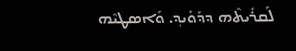ܠܰܩܪܺܝܬܶܗ ܕܕܰܘܺܝܕ݂. ܘܰܐܣܛܝܶܗ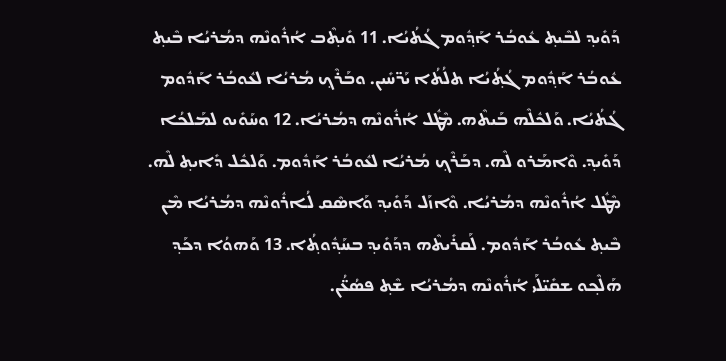ܕܰܘܺܝܕ݂ ܠܒܶܝܬ݂ ܥܽܘܒܳܪ ܐܰܕ݂ܽܘܡ ܓܳܬܳܝܳܐ. 11 ܘܺܝܬ݂ܶܒ ܐܳܪܽܘܢܶܗ ܕܡܳܪܝܳܐ ܒܶܝܬ݂ ܥܽܘܒܳܪ ܐܰܕ݂ܽܘܡ ܓܳܬ݂ܳܝܳܐ ܬܠܳܬܳܐ ܝܰܖ̈ܚܺܝܢ. ܘܒܰܪܶܟ݂ ܡܳܪܝܳܐ ܠܥܽܘܒܳܪ ܐܰܕܽܘܡ ܓܳܬܳܝܳܐ. ܘܰܠܟܽܠܶܗ ܒܰܝܬܶܗ. ܡܶܛܽܠ ܐܳܪܽܘܢܶܗ ܕܡܳܪܝܳܐ. 12 ܘܚܰܘܺܝܘ ܠܡܰܠܟܳܐ ܕܰܘܺܝܕ݂. ܘܶܐܡܰܪܘ ܠܶܗ. ܕܒܰܪܶܟ݂ ܡܳܪܝܳܐ ܠܥܽܘܒܳܪ ܐܰܕܽܘܡ. ܘܰܠܟܽܠ ܕܺܐܝܬ݂ ܠܶܗ. ܡܶܛܽܠ ܐܳܪܽܘܢܶܗ ܕܡܳܪܝܳܐ. ܘܶܐܙܰܠ ܕܰܘܺܝܕ݂ ܘܰܐܣܶܩ ܠܳܐܪܽܘܢܶܗ ܕܡܳܪܝܳܐ ܡܶܢ ܒܶܝܬ݂ ܥܽܘܒܳܪ ܐܰܕܽܘܡ. ܠܰܩܪܺܝܬܶܗ ܕܕܰܘܺܝܕ݂ ܒܚܰܕ݂ܽܘܬ݂ܳܐ. 13 ܘܰܗܘܳܐ ܕܟܰܕ݂ ܗܰܠܶܟ݂ܘ ܫܩܺܝ̈ܠܰܝ ܐܳܪܽܘܢܶܗ ܕܡܳܪܝܳܐ ܫܶܬ݂ ܦܣܳܥ̈ܳܢ.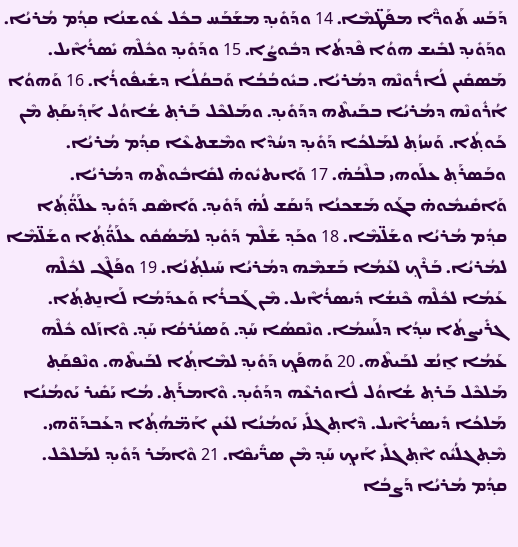ܕܰܒܰܚ ܬܰܘܖ̈ܶܐ ܡܦܰܛ̈ܡܶܐ. 14 ܘܕܰܘܺܝܕ݂ ܡܫܰܒܰܚ ܒܟܽܠ ܥܽܘܫܢܳܐ ܩܕ݂ܳܡ ܡܳܪܝܳܐ. ܘܕܰܘܺܝܕ݂ ܠܒܺܝܫ ܗܘܳܐ ܦܶܕܬܳܐ ܕܒܽܘܨܳܐ. 15 ܘܕܰܘܺܝܕ݂ ܘܟܽܠܶܗ ܝܺܣܪܳܐܶܝܠ. ܡܰܣܩܺܝܢ ܠܳܐܪܽܘܢܶܗ ܕܡܳܪܝܳܐ. ܒܝܽܘܒܳܒܳܐ ܘܰܒܩܳܠܳܐ ܕܫܺܝܦܽܘܪܳܐ. 16 ܘܰܗܘܳܐ ܐܳܪܽܘܢܶܗ ܕܡܳܪܝܳܐ ܒܒܰܝܬܶܗ ܕܕܰܘܺܝܕ݂. ܘܡܰܠܟܶܠ ܒܰܪܬ݂ ܫܳܐܘܳܠ ܐܰܕ݂ܺܝܩܰܬ݂ ܡܶܢ ܟܰܘܬ݂ܳܐ. ܘܰܚܙܳܬ݂ ܠܡܰܠܟܳܐ ܕܰܘܺܝܕ݂ ܕܚܳܕܶܐ ܘܡܶܫܬܥܶܐ ܩܕ݂ܳܡ ܡܳܪܝܳܐ. ܘܒܰܣܪܰܬ݂ ܥܠܰܘܗܝ ܒܠܶܒܳܗ̇. 17 ܘܰܐܝܬܝܽܘܗ̇ ܠܩܺܐܒܽܘܬܶܗ ܕܡܳܪܝܳܐ. ܘܰܐܩܺܝܡܽܘܗ̇ ܒܓܰܘ ܡܰܫܟܢܳܐ ܕܰܢܩܰܫ ܠܳܗ̇ ܕܰܘܺܝܕ݂. ܘܰܐܣܶܩ ܕܰܘܺܝܕ݂ ܥܠܰܘ̈ܳܬ݂ܳܐ ܩܕ݂ܳܡ ܡܳܪܝܳܐ ܘܫܰܠ̈ܡܶܐ. 18 ܘܟܰܕ݂ ܫܰܠܶܡ ܕܰܘܺܝܕ݂ ܠܡܰܣܳܩܽܘ ܥܠܰܘ̈ܳܬ݂ܳܐ ܘܫܰܠ̈ܡܶܐ ܠܡܳܪܝܳܐ. ܒܰܪܶܟ݂ ܠܥܰܡܳܐ ܒܰܫܡܶܗ ܕܡܳܪܝܳܐ ܚܰܝܠܬ݂ܳܢܳܐ. 19 ܘܦܰܠܶܓ ܠܟܽܠܶܗ ܥܰܡܳܐ ܠܟܽܠܶܗ ܟܶܢܫܳܐ ܕܺܝܣܪܳܐܶܝܠ. ܡܶܢ ܓܰܒܪܳܐ ܘܰܥܕܰܡܳܐ ܠܰܐܢ̱ܬܬ݂ܳܐ. ܓܪܺܝܨܬܳܐ ܚܕ݂ܳܐ ܕܠܰܚܡܳܐ. ܘܢܶܩܣܳܐ ܚܰܕ݂. ܘܰܣܢܳܪܩܳܐ ܚܰܕ݂. ܘܶܐܙܰܠܘ ܟܽܠܶܗ ܥܰܡܳܐ ܐ̱ܢܳܫ ܠܒܰܝܬܶܗ. 20 ܘܰܗܦܰܟ݂ ܕܰܘܺܝܕ݂ ܠܡܶܐܬ݂ܳܐ ܠܒܰܝܬܶܗ. ܘܢܶܦܩܰܬ݂ ܡܰܠܟܶܠ ܒܰܪܬ݂ ܫܳܐܘܳܠ ܠܽܐܘܪܥܶܗ ܕܕܰܘܺܝܕ݂. ܘܶܐܡܪܰܬ݂. ܡܳܐ ܝܰܩܺܝܪ ܝܰܘܡܳܢܳܐ ܡܰܠܟܳܐ ܕܺܝܣܪܳܐܶܝܠ. ܕܶܐܬ݂ܓܠܺܝ ܝܰܘܡܳܢܳܐ ܠܥܺܝܢ ܐܰܡ̈ܗܳܬ݂ܳܐ ܕܥܰܒܕܰܘ̈ܗܝ. ܡܶܬ݂ܓܠܳܝܽܘ ܐܶܬ݂ܓܠܺܝ ܐܰܝܟ݂ ܚܰܕ݂ ܡܶܢ ܣܖ̈ܺܝܩܶܐ. 21 ܘܶܐܡܰܪ ܕܰܘܺܝܕ݂ ܠܡܰܠܟܶܠ. ܩܕ݂ܳܡ ܡܳܪܝܳܐ ܕܰܨܒܳܐ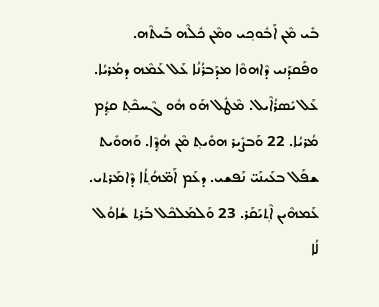ܒܺܝ ܡܶܢ ܐܰܒܽܘܟ݂ܝ ܘܡܶܢ ܟܽܠܶܗ ܒܰܝܬܶܗ. ܘܦܰܩܕܰܢܝ ܕܶܐܗܘܶܐ ܡܕܰܒܪܳܢܳܐ ܥܰܠ ܥܰܡܶܗ ܕܡܳܪܝܳܐ. ܥܰܠ ܝܺܣܪܳܐܶܝܠ. ܡܶܛܽܠ ܗܰܘ ܗܽܘ ܓܶܚܟܶܬ݂ ܩܕ݂ܳܡ ܡܳܪܝܳܐ. 22 ܘܰܒܨܺܝܪ ܗܘܺܝܬ݂ ܡܶܢ ܗܳܕ݂ܶܐ. ܘܰܗܘܺܝܬ ܫܦܰܠ ܒܥܰܝܢܰܝ̈ ܢܰܦܫܝ. ܕܥܰܡ ܐܰܡ̈ܗܳܬ݂ܳܐ ܕܶܐܡܰܪܬܝ. ܥܰܡܗܶܝܢ ܐܶܬ݂ܝܰܩܰܪ. 23 ܘܰܠܡܰܠܟܶܠ ܒܰܪܬ݂ ܫܳܐܘܳܠ ܠܳܐ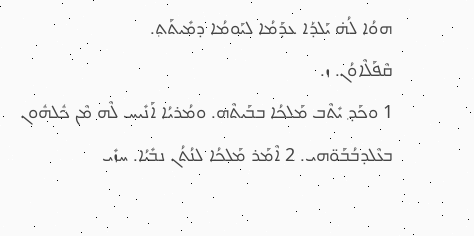ܗܘܳܐ ܠܳܗ̇ ܝܰܠܕܳܐ ܥܕܰܡܳܐ ܠܝܰܘܡܳܐ ܕܡܺܝܬܰܬ݂.
ܩܶܦܰܠܶܐܘܳܢ. ܙ.
1 ܘܟܰܕ݂ ܝܺܬܶܒ ܡܰܠܟܳܐ ܒܒܰܝܬܶܗ. ܘܡܳܪܝܳܐ ܐܰܢܺܝܚ ܠܶܗ ܡܶܢ ܟܽܠܗܽܘܢ ܒܥܶܠܕܒܳܒܰܘ̈ܗܝ. 2 ܐܶܡܰܪ ܡܰܠܟܳܐ ܠܢܳܬܳܢ ܢܒܺܝܳܐ. ܚܙܺܝ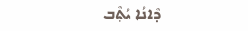ܕܶܐܢܳܐ ܝܳܬ݂ܶܒ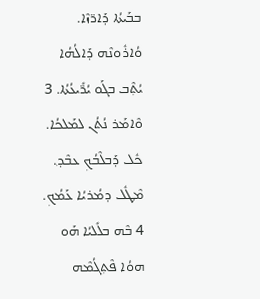ܒܒܰܝܬܳܐ ܕܰܐܖ̈ܙܶܐ. ܘܳܐܪܽܘܢܶܗ ܕܰܐ‌ܠܳܗܳܐ ܝܳܬ݂ܶܒ ܒܓܰܘ ܝܳܖ̈ܺܝܥܳܬܳܐ. 3 ܘܶܐܡܰܪ ܢܳܬܳܢ ܠܡܰܠܟܳܐ. ܟܽܠ ܕܰܒܠܶܒܳܟ݂ ܥܒܶܕ݂. ܡܶܛܽܠ ܕܡܳܪܝܳܐ ܥܰܡܳܟ݂. 4 ܒܶܗ ܒܠܺܠܝܳܐ ܗܰܘ ܗܘܳܐ ܦܶܬ݂ܓܳܡܶܗ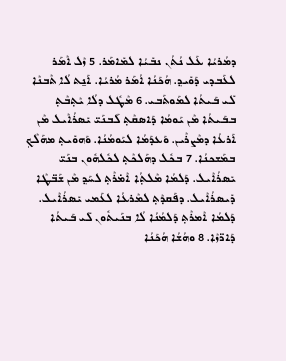ܕܡܳܪܝܳܐ ܥܰܠ ܢܳܬܳܢ ܢܒܺܝܳܐ ܠܡܺܐܡܰܪ. 5 ܙܶܠ ܐܶܡܰܪ ܠܥܰܒܕܝ ܕܰܘܺܝܕ݂. ܗܳܟܰܢܳܐ ܐܳܡܰܪ ܡܳܪܝܳܐ. ܐܰܢ̱ܬ ܠܳܐ ܬܶܒܢܶܐ ܠܺܝ ܒܰܝܬܳܐ ܠܡܰܘܬܰܒܝ. 6 ܡܶܛܽܠ ܕܠܳܐ ܝܶܬ݂ܒܶܬ݂ ܒܒܰܝܬܳܐ ܡܶܢ ܝܰܘܡܳܐ ܕܰܐܣܩܶܬ݂ ܠܰܒܢܰܝ̈ ܝܺܣܪܳܐܶܝܠ ܡܶܢ ܐܰܪܥܳܐ ܕܡܶܨܪܶܝܢ. ܘܰܥܕܰܡܳܐ ܠܝܰܘܡܳܢܳܐ. ܘܰܗܘܺܝܬ݂ ܡܗܰܠܶܟ݂ ܒܡܰܫܟܢܳܐ. 7 ܒܟܽܠ ܕܗܰܠܟܶܬ݂ ܠܟܽܠܗܽܘܢ ܒܢܰܝ̈ ܝܺܣܪܳܐܶܝܠ. ܕܰܠܡܳܐ ܡܶܠܬ݂ܳܐ ܐܶܡ̇ܪܶܬ݂ ܠܚܰܕ݂ ܡܶܢ ܫܰܒ̈ܛܶܐ ܕܺܝܣܪܳܐܶܝܠ. ܕܦܰܩܕܶܬ݂ ܠܡܶܪܥܳܐ ܠܥܰܡܝ ܝܺܣܪܳܐܶܝܠ. ܕܰܠܡܳܐ ܐܶܡܪܶܬ݂ ܕܰܠܡܳܢܳܐ ܠܳܐ ܒܢܰܝܬܽܘܢ ܠܺܝ ܒܰܝܬܳܐ ܕܰܐܖ̈ܙܶܐ. 8 ܘܗܳܫܳܐ ܗܳܟܰܢܳܐ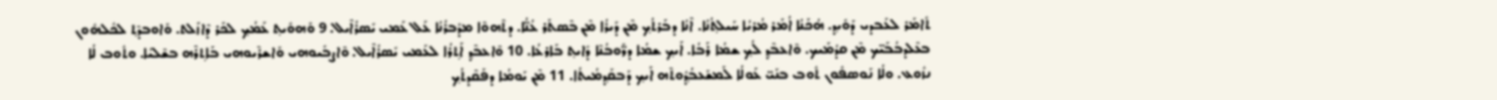ܬܺܐܡܰܪ ܠܥܰܒܕܝ ܕܰܘܺܝܕ݂. ܗܳܟܰܢܳܐ ܐܳܡܰܪ ܡܳܪܝܳܐ ܚܰܝܠܬ݂ܳܢܳܐ. ܐܶܢܳܐ ܕܒܰܪܬܳܟ݂ ܡܶܢ ܕܰܝܪܳܐ ܡܶܢ ܒܶܣܬܰܪ ܥܳܢ̈ܳܐ. ܕܬܶܗܘܶܐ ܡܕܰܒܪܳܢܳܐ ܥܰܠ ܥܰܡܝ ܝܺܣܪܳܐܶܝܠ. 9 ܘܰܗܘܺܝܬ݂ ܥܰܡܳܟ݂ ܠܟܰܪ ܕܶܐܙܰܠܬ. ܘܰܐܘܒܕܶܬ݂ ܠܟܽܠܗܽܘܢ ܒܥܶܠܕܒܳܒܰܝ̈ܟ ܡܶܢ ܩܕܳܡܰܝܟ. ܘܶܐܥܒܶܕ݂ ܠܳܟ݂ ܫܡܳܐ ܪܰܒܳܐ. ܐܰܝܟ݂ ܫܡܳܐ ܕܖ̈ܰܘܒܳܢܶܐ ܕܺܐܝܬ݂ ܒܰܐܪܥܳܐ. 10 ܘܶܐܥܒܶܕ݂ ܐܰܬ݂ܪܳܐ ܠܥܰܡܝ ܝܺܣܪܳܐܶܝܠ. ܘܶܐܨܒܺܝܘܗܝ ܘܰܐܫܪܶܝܘܗܝ ܒܰܐܬ݂ܪܶܗ ܒܫܶܠܝܳܐ. ܘܬܽܘܒ ܠܳܐ ܢܙܽܘܥ. ܘܠܳܐ ܢܰܘܣܦܽܘܢ ܬܽܘܒ ܒܢܰܝ̈ ܥܰܘܠܳܐ ܠܰܡܫܰܥܒܳܕ݂ܽܘܬܶܗ ܐܰܝܟ݂ ܕܰܒܩܰܕ݂ܡܳܝܬܳܐ. 11 ܡܶܢ ܝܰܘܡܳܐ ܕܦܰܩܶܕܬܳܟ݂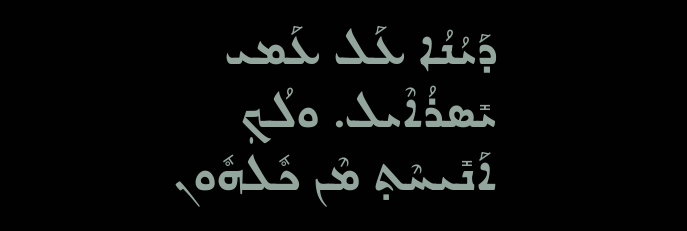ܕܰܝܳܢܳܐ ܥܰܠ ܥܰܡܝ ܝܺܣܪܳܐܶܝܠ. ܘܠܳܟ݂ ܐܰܢܺܝܚܶܬ݂ ܡܶܢ ܟܽܠܗܽܘܢ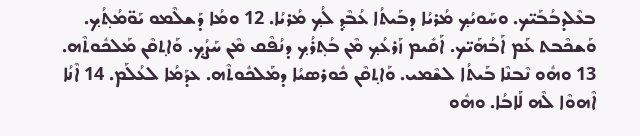ܒܥܶܠܕܒܳܒܰܝ̈ܟ. ܘܚܰܘܝܳܟ݂ ܡܳܪܝܳܐ ܕܒܰܝܬܳܐ ܥܳܒܶܕ݂ ܠܳܟ݂ ܡܳܪܝܳܐ. 12 ܘܡܳܐ ܕܰܫܠܶܡܘ ܝܰܘ̈ܡܳܬ݂ܳܟ݂. ܘܰܫܟܶܒܬ ܥܰܡ ܐܰܒܳܗܰܝ̈ܟ. ܐܰܩܺܝܡ ܙܰܪܥܳܟ݂ ܡܶܢ ܒܳܬ݂ܪܳܟ݂ ܕܢܳܦܶܩ ܡܶܢ ܚܰܨܳܟ݂. ܘܰܐܬ݂ܩܶܢ ܡܰܠܟܽܘܬܶܗ. 13 ܘܗܽܘ ܢܶܒܢܶܐ ܒܰܝܬܳܐ ܠܫܶܡܝ. ܘܰܐܬ݂ܩܶܢ ܟܽܘܪܣܝܳܐ ܕܡܰܠܟܽܘܬܶܗ. ܥܕܰܡܳܐ ܠܥܳܠܰܡ. 14 ܐܶܢܳܐ ܐܶܗܘܶܐ ܠܶܗ ܠܰܐܒܳܐ. ܘܗܽܘ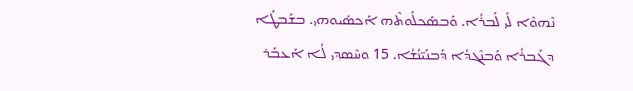ܢܶܗܘܶܐ ܠܺܝ ܠܰܒܪܳܐ. ܘܰܒܣܰܟܠܽܘܬܶܗ ܐܰܟܣܺܝܘܗܝ. ܒܫܰܒܛܳܐ ܕܓܰܒܪܳܐ ܘܰܒܢܶܓܕܳܐ ܕܰܒܢܰܝ̈ܢܳܫܳܐ. 15 ܘܚܶܣܕ݂ܝ ܠܳܐ ܐܰܥܒܰܪ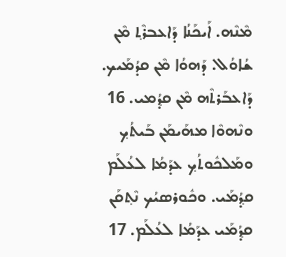ܡܶܢܶܗ. ܐܰܝܟܰܢܳܐ ܕܰܐܥܒܪܶܬ݂ ܡܶܢ ܫܳܐܘܳܠ. ܕܰܗܘܳܐ ܡܶܢ ܩܕܳܡܰܝܟ. ܕܰܐܥܒܰܪܬܶܗ ܡܶܢ ܩܕ݂ܳܡܝ. 16 ܘܢܶܗܘܶܐ ܡܗܰܝܡܰܢ ܒܰܝܬܳܟ݂ ܘܡܰܠܟܽܘܬܳܟ݂ ܥܕܰܡܳܐ ܠܥܳܠܰܡ ܩܕ݂ܳܡܰܝ. ܘܟܽܘܪܣܝܳܟ ܢܶܬ݂ܩܰܢ ܩܕ݂ܳܡܰܝ ܥܕܰܡܳܐ ܠܥܳܠܰܡ. 17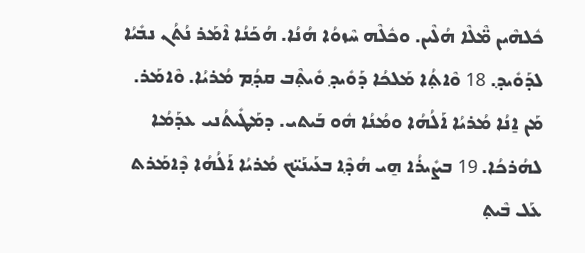ܟܽܠܗܶܝܢ ܡ̈ܶܠܶܐ ܗܳܠܶܝܢ. ܘܟܽܠܶܗ ܚܶܙܘܳܐ ܗܳܢܳܐ. ܗܳܟܰܢܳܐ ܐܶܡܰܪ ܢܳܬܳܢ ܢܒܺܝܳܐ ܠܕܰܘܺܝܕ݂. 18 ܘܶܐܬ݂ܳܐ ܡܰܠܟܳܐ ܕܰܘܺܝܕ݂ ܘܺܝܬ݂ܶܒ ܩܕ݂ܳܡ ܡܳܪܝܳܐ. ܘܶܐܡܰܪ. ܡܰܢ ܐ̱ܢܳܐ ܡܳܪܝܳܐ ܐܰ‌ܠܳܗܳܐ ܘܡܳܢܳܐ ܗܽܘ ܒܰܝܬܝ. ܕܡܰܛܺܝܬܳܢܝ ܥܕܰܡܳܐ ܠܗܳܪܟܳܐ. 19 ܒܨܺܝܪܳܐ ܗ̱ܝ ܗܳܕ݂ܶܐ ܒܥܰܝܢܰܝ̈ܟ ܡܳܪܝܳܐ ܐܰ‌ܠܳܗܳܐ ܕܶܐܡܰܪܬ ܥܰܠ ܒܶܝܬ݂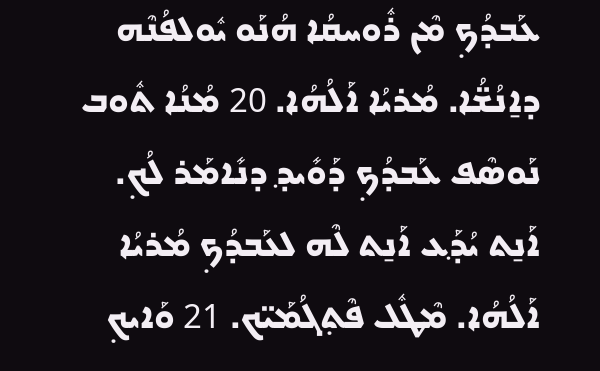ܥܰܒܕܳܟ݂ ܡܶܢ ܪܽܘܚܩܳܐ ܗܳܢܰܘ ܝܽܘܠܦܳܢܶܗ ܕܐ̱ܢܳܫ̈ܳܐ. ܡܳܪܝܳܐ ܐܰ‌ܠܳܗܳܐ. 20 ܡܳܢܳܐ ܬܽܘܒ ܢܰܘܣܶܦ ܥܰܒܕܳܟ݂ ܕܰܘܺܝܕ݂ ܕܢܺܐܡܰܪ ܠܳܟ݂. ܐܰܢ̱ܬ ܝܳܕ݂ܰܥ ܐܰܢ̱ܬ ܠܶܗ ܠܥܰܒܕܳܟ݂ ܡܳܪܝܳܐ ܐܰ‌ܠܳܗܳܐ. ܡܶܛܽܠ ܦܶܬ݂ܓܳܡܰܝ̈ܟ. 21 ܘܰܐܝܟ݂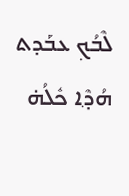ܠܶܒܳܟ݂ ܥܒܰܕܬ ܗܳܕ݂ܶܐ ܟܽܠܳܗ̇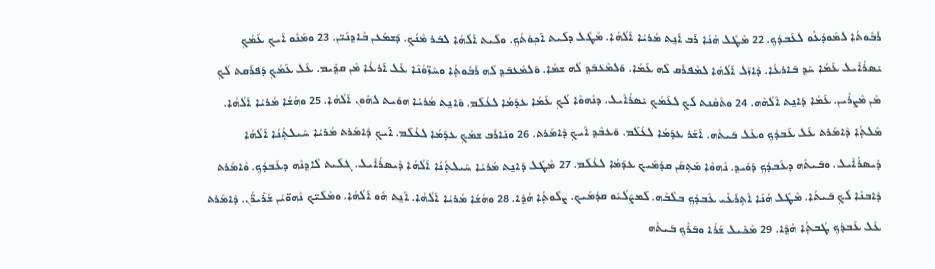ܪܰܒܽܘܬܳܐ ܠܡܰܘܕܳܥܽܘ ܠܥܰܒܕܳܟ݂. 22 ܡܶܛܽܠ ܗܳܢܳܐ ܪܰܒ ܐܰܢ̱ܬ ܡܳܪܝܳܐ ܐܰ‌ܠܳܗܳܐ. ܡܶܛܽܠ ܕܠܰܝܬ ܐܰܟ݂ܘܳܬܳܟ݂. ܘܠܰܝܬ ܐܰ‌ܠܳܗܳܐ ܠܒܰܪ ܡܶܢܳܟ݂. ܕܰܫܡܰܥܢ ܒܶܐܕ݂ܢܰܝ̈ܢ. 23 ܘܡܰܢܽܘ ܐܰܝܟ݂ ܥܰܡܳܟ݂ ܝܺܣܪܳܐܶܝܠ ܥܰܡܳܐ ܚܰܕ݂ ܒܰܐܪܥܳܐ. ܕܶܐܙܰܠ ܐܰ‌ܠܳܗܳܐ ܠܡܶܦܪܰܩ ܠܶܗ ܥܰܡܳܐ. ܘܰܠܡܶܥܒܰܕ݂ ܠܶܗ ܫܡܳܐ. ܘܰܠܡܶܥܒܰܕ݂ ܠܶܗ ܪܰܒܽܘܬ݂ܳܐ ܘܚܶܙ̈ܘܳܢܶܐ ܥܰܠ ܐܰܪܥܳܐ ܡܶܢ ܩܕ݂ܺܝܡ. ܥܰܠ ܥܰܡܳܟ݂ ܕܰܦܪܰܩܬ ܠܳܟ݂ ܡܶܢ ܡܶܨܪܶܝܢ. ܥܰܡܳܐ ܕܰܐܢ̱ܬ ܐܰܠܳܗܶܗ. 24 ܘܬܰܩܶܢܬ ܠܳܟ݂ ܠܥܰܡܳܟ݂ ܝܺܣܪܳܐܶܝܠ. ܕܢܶܗܘܶܐ ܠܳܟ݂ ܥܰܡܳܐ ܥܕܰܡܳܐ ܠܥܳܠܰܡ. ܘܰܐܢ̱ܬ ܡܳܪܝܳܐ ܗܘܰܝܬ ܠܗܽܘܢ ܐܰ‌ܠܳܗܳܐ. 25 ܘܗܳܫܳܐ ܡܳܪܝܳܐ ܐܰ‌ܠܳܗܳܐ. ܡܶܠܬ݂ܳܐ ܕܶܐܡܰܪܬ ܥܰܠ ܥܰܒܕܳܟ݂ ܘܥܰܠ ܒܰܝܬܶܗ. ܐܰܫܰܪ ܥܕܰܡܳܐ ܠܥܳܠܰܡ. ܘܰܥܒܶܕ݂ ܐܰܝܟ݂ ܕܶܐܡܰܪܬ. 26 ܘܢܺܐܪܰܒ ܫܡܳܟ݂ ܥܕܰܡܳܐ ܠܥܳܠܰܡ. ܐܰܝܟ݂ ܕܶܐܡܰܪܬ ܡܳܪܝܳܐ ܚܰܝܠܬ݂ܳܢܳܐ ܐܰ‌ܠܳܗܳܐ ܕܺܝܣܪܳܐܶܝܠ. ܘܒܰܝܬܶܗ ܕܥܰܒܕܳܟ݂ ܕܰܘܺܝܕ݂. ܢܶܗܘܶܐ ܡܰܬ݂ܩܰܢ ܩܕܳܡܰܝܟ ܥܕܰܡܳܐ ܠܥܳܠܰܡ. 27 ܡܶܛܽܠ ܕܰܐܢ̱ܬ ܡܳܪܝܳܐ ܚܰܝܠܬ݂ܳܢܳܐ ܐܰ‌ܠܳܗܳܐ ܕܺܝܣܪܳܐܶܝܠ. ܓܠܰܝܬ ܠܶܐܕ݂ܢܶܗ ܕܥܰܒܕܳܟ݂. ܘܶܐܡܰܪܬ ܕܶܐܒܢܶܐ ܠܳܟ݂ ܒܰܝܬܳܐ. ܡܶܛܽܠ ܗܳܢܳܐ ܐܶܬ݂ܪܰܥܺܝ ܥܰܒܕܳܟ݂ ܒܠܶܒܶܗ. ܠܰܡܨܰܠܳܝܽܘ ܩܕܳܡܰܝܟ. ܨܠܽܘܬ݂ܳܐ ܗܳܕ݂ܶܐ. 28 ܘܗܳܫܳܐ ܡܳܪܝܳܐ ܐܰ‌ܠܳܗܳܐ. ܐܰܢ̱ܬ ܗܽܘ ܐܰ‌ܠܳܗܳܐ. ܘܡܶܠܰܝ̈ܟ ܢܶܗܘ̈ܝܳܢ ܫܰܪܺܝܖ̈ܳܢ. ܕܶܐܡܰܪܬ ܥܰܠ ܥܰܒܕܳܟ݂ ܛܳܒܬ݂ܳܐ ܗܳܕ݂ܶܐ. 29 ܡܶܟܺܝܠ ܫܰܪܳܐ ܘܒܰܪܶܟ݂ ܒܰܝܬܶܗ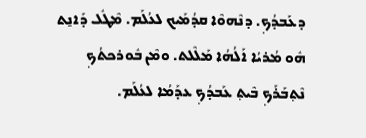ܕܥܰܒܕܳܟ݂. ܕܢܶܗܘܶܐ ܩܕܳܡܰܝܟ ܠܥܳܠܰܡ. ܡܶܛܽܠ ܕܰܐܢ̱ܬ ܗܽܘ ܡܳܪܝܳܐ ܐܰ‌ܠܳܗܳܐ ܡܰܠܶܠܬ. ܘܡܶܢ ܒܽܘܪܟܬܳܟ݂ ܢܶܬ݂ܒܰܪܰܟ݂ ܒܶܝܬ݂ ܥܰܒܕܳܟ݂ ܥܕܰܡܳܐ ܠܥܳܠܰܡ.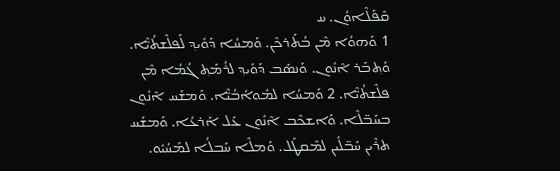ܩܶܦܰܠܶܐܘܳܢ. ܚ
1 ܘܰܗܘܳܐ ܡܶܢ ܒܳܬܰܪܟܶܢ. ܘܰܡܚܳܐ ܕܰܘܺܝܕ݂ ܠܰܦܠܶܫܬܳܝ̈ܶܐ. ܘܰܬ݂ܒܰܪ ܐܶܢܽܘܢ. ܘܰܢܣܰܒ ܕܰܘܺܝܕ݂ ܠܪܳܡܰܬ݂ ܓܳܡܳܐ ܡܶܢ ܦܠܶܫܬܳܝ̈ܶܐ. 2 ܘܰܡܚܳܐ ܠܡܽܘܐܳܒܳܝ̈ܶܐ. ܘܰܡܫܰܚ ܐܶܢܽܘܢ ܒܚܰܒ̈ܠܶܐ. ܘܰܐܫܟܶܒ ܐܶܢܽܘܢ ܥܰܠ ܐܰܪܥܳܐ. ܘܰܡܫܰܚ ܬܪܶܝܢ ܚܰܒ̈ܠܺܝܢ ܠܡܶܩܛܰܠ. ܘܰܡܠܶܐ ܚܰܒܠܳܐ ܠܡܰܚܳܝܽܘ.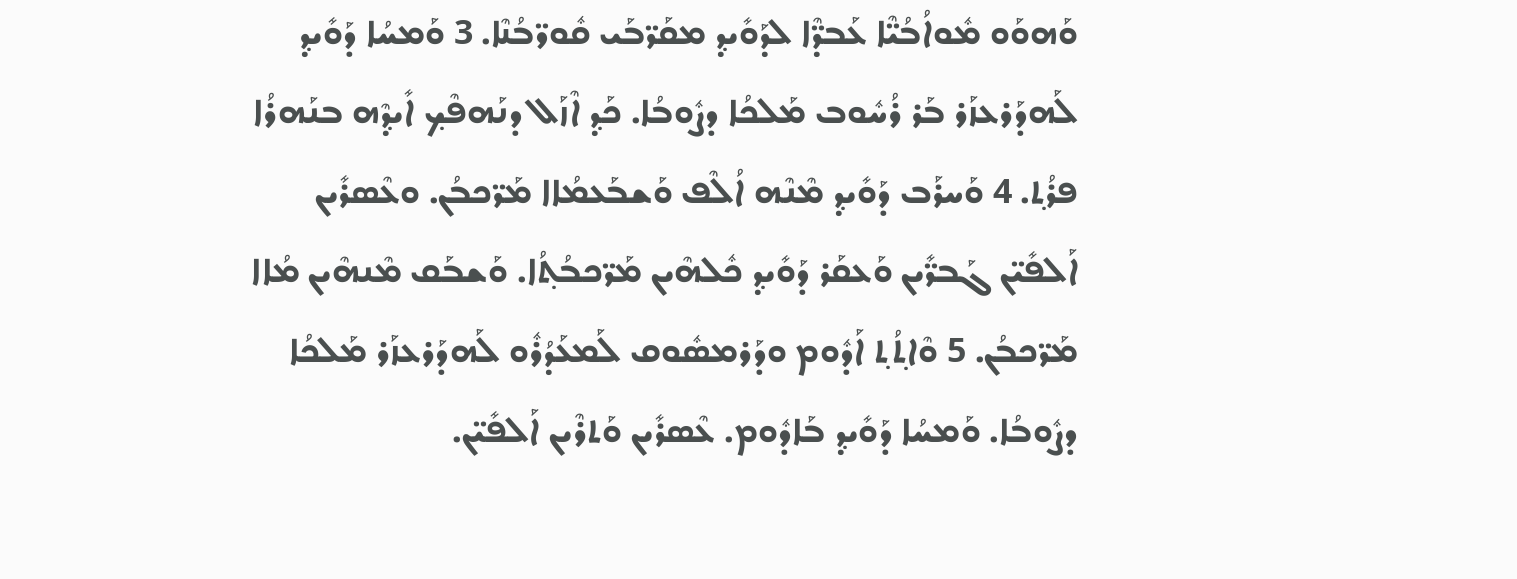ܘܰܗܘܰܘ ܡܽܘܐܳܒܳܝ̈ܶܐ ܥܰܒܕ̈ܶܐ ܠܕܰܘܺܝܕ݂ ܡܩܰܖ̈ܒܰܝ ܩܽܘܖ̈ܒܳܢܶܐ. 3 ܘܰܡܚܳܐ ܕܰܘܺܝܕ݂ ܠܰܗܕܰܪܥܙܰܪ ܒܰܪ ܪܳܚܽܘܒ ܡܰܠܟܳܐ ܕܨܽܘܒܳܐ. ܟܰܕ݂ ܐܶܙܰܠ ܕܢܰܗܦܶܟ݂ ܐܺܝܕ݂ܶܗ ܒܢܰܗܪܳܐ ܦܪܳܬ݂. 4 ܘܰܚܪܰܒ ܕܰܘܺܝܕ݂ ܡܶܢܶܗ ܐܳܠܶܦ ܘܰܫܒܰܥܡܳܐܐ ܡܰܖ̈ܟܒܳܢ. ܘܥܶܣܪܺܝܢ ܐܰܠܦܺܝ̈ܢ ܓܰܒܖ̈ܺܝܢ ܘܰܥܩܰܪ ܕܰܘܺܝܕ݂ ܟܽܠܗܶܝܢ ܡܰܖ̈ܟܒܳܬ݂ܳܐ. ܘܰܫܒܰܩ ܡܶܢܗܶܝܢ ܡܳܐܐ ܡܰܖ̈ܟܒܳܢ. 5 ܘܶܐܬ݂ܳܬ݂ ܐܰܕܽܘܡ ܘܕܰܪܡܣܽܘܩ ܠܰܡܥܰܕܳܪܽܘ ܠܰܗܕܰܪܥܙܰܪ ܡܰܠܟܳܐ ܕܨܽܘܒܳܐ. ܘܰܡܚܳܐ ܕܰܘܺܝܕ݂ ܒܰܐܕܽܘܡ. ܥܶܣܪܺܝܢ ܘܰܬܪܶܝܢ ܐܰܠܦܺܝ̈ܢ.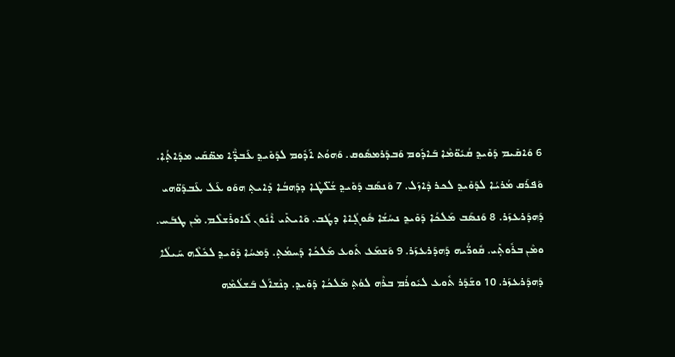6 ܘܰܐܩܺܝܡ ܕܰܘܺܝܕ݂ ܩܳܝܽܘ̈ܡܶܐ ܒܰܐܕܽܘܡ ܘܰܒܕܰܪܡܣܽܘܩ. ܘܰܗܘܳܬ ܐܰܕܽܘܡ ܠܕܰܘܺܝܕ݂ ܥܰܒܕ̈ܶܐ ܡܣ̈ܩܰܝ ܡܕܰܐܬ݂ܳܐ. ܘܰܦܪܰܩ ܡܳܪܝܳܐ ܠܕܰܘܺܝܕ݂ ܠܟܪ ܕܶܐܙܰܠ. 7 ܘܰܢܣܰܒ ܕܰܘܺܝܕ݂ ܫܳܠ̈ܛܶܐ ܕܕܰܗܒܳܐ ܕܺܐܝܬ݂ ܗܘܰܘ ܥܰܠ ܥܰܒܕܰܘ̈ܗܝ ܕܰܗܕܰܪܥܙܰܪ. 8 ܘܰܢܣܰܒ ܡܰܠܟܳܐ ܕܰܘܺܝܕ݂ ܢܚܳܫܳܐ ܣܽܘܓ݂ܳܐܐ ܕܛܳܒ. ܘܰܐܝܬܺܝ ܐܶܢܽܘܢ ܠܽܐܘܪܺܫܠܶܡ. ܡܶܢ ܛܒܰܚ. ܘܡܶܢ ܒܪܽܘܬ݂ܺܝ. ܩܽܘܖ̈ܳܝܗ ܕܰܗܕܰܪܥܙܰܪ. 9 ܘܰܫܡܰܥ ܬܽܘܥ ܡܰܠܟܳܐ ܕܰܚܡܳܬ݂. ܕܰܡܚܳܐ ܕܰܘܺܝܕ݂ ܠܟܽܠܶܗ ܚܰܝܠܳܐ ܕܰܗܕܰܪܥܙܰܪ. 10 ܘܫܰܕܰܪ ܬܽܘܥ ܠܝܽܘܪܳܡ ܒܪܶܗ ܠܘܳܬ݂ ܡܰܠܟܳܐ ܕܰܘܺܝܕ݂. ܕܢܶܫܐܰܠ ܒܰܫܠܳܡܶܗ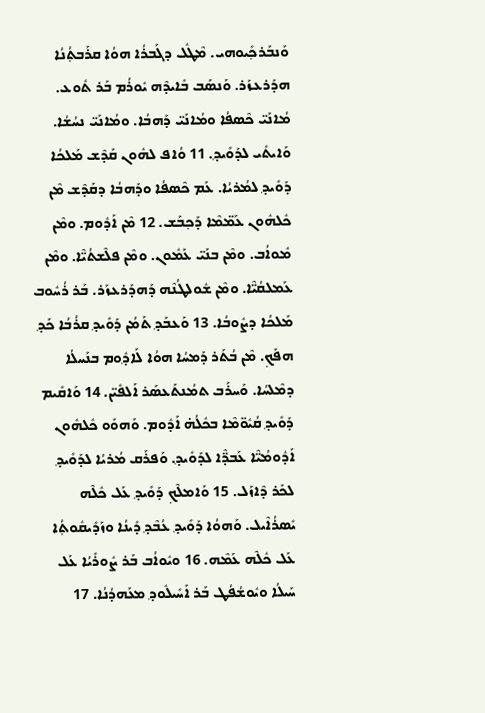ܘܰܢܒܰܪܟ݂ܺܝܘܗܝ. ܡܶܛܽܠ ܕܓܰܒܪܳܐ ܗܘܳܐ ܩܪܰܒܬ݂ܳܢܳܐ ܗܕܰܪܥܙܰܪ. ܘܰܢܣܰܒ ܒܺܐܝܕܶܗ ܝܽܘܪܳܡ ܒܰܪ ܬܽܘܥ. ܡܳܐܢܰܝ̈ ܟܶܣܦܳܐ ܘܡܳܐܢܰܝ̈ ܕܰܗܒܳܐ. ܘܡܳܐܢܰܝ̈ ܢܚܳܫܳܐ. ܘܰܐܝܬܺܝ ܠܕܰܘܺܝܕ݂. 11 ܘܳܐܦ ܠܗܽܘܢ ܩܰܕܶܫ ܡܰܠܟܳܐ ܕܰܘܺܝܕ݂ ܠܡܳܪܝܳܐ. ܥܰܡ ܟܶܣܦܳܐ ܘܕܰܗܒܳܐ ܕܩܰܕܶܫ ܡܶܢ ܟܽܠܗܽܘܢ ܥܰܡ̈ܡܶܐ ܕܰܟ݂ܒܰܫ. 12 ܡܶܢ ܐܰܕܽܘܡ. ܘܡܶܢ ܡܽܘܐܳܒ. ܘܡܶܢ ܒܢܰܝ̈ ܥܰܡܽܘܢ. ܘܡܶܢ ܦܠܶܫܬܳܝ̈ܶܐ. ܘܡܶܢ ܥܰܡܠܩܳܝ̈ܶܐ. ܘܡܶܢ ܫܽܘܠܛܳܢܶܗ ܕܰܗܕܰܪܥܙܰܪ. ܒܰܪ ܪܳܚܽܘܒ ܡܰܠܟܳܐ ܕܨܽܘܒܳܐ. 13 ܘܰܥܒܰܕ݂ ܬܰܡܳܢ ܕܰܘܺܝܕ݂ ܩܪܳܒܳܐ ܟܰܕ݂ ܗܦܰܟ݂. ܡܶܢ ܒܳܬܰܪ ܕܰܡܚܳܐ ܗܘܳܐ ܠܰܐܕ݂ܽܘܡ ܒܢܰܚܠܳܐ ܕܡܶܠܚܳܐ. ܘܰܚܪܰܒ ܬܡܳܢܬܰܥܣܰܪ ܐܰܠܦܺܝ̈ܢ. 14 ܘܰܐܩܺܝܡ ܕܰܘܺܝܕ݂ ܩܳܝܽܘ̈ܡܶܐ ܒܟܽܠܳܗ̇ ܐܰܕܽܘܡ. ܘܰܗܘܰܘ ܟܽܠܗܽܘܢ ܐܰܕܽܘܡܳܝ̈ܶܐ ܥܰܒܕ̈ܶܐ ܠܕܰܘܺܝܕ݂. ܘܰܦܪܰܩ ܡܳܪܝܳܐ ܠܕܰܘܺܝܕ݂ ܠܟܰܪ ܕܶܐܙܰܠ. 15 ܘܰܐܡܠܶܟ݂ ܕܰܘܺܝܕ݂ ܥܰܠ ܟܽܠܶܗ ܝܺܣܪܳܐܶܝܠ. ܘܰܗܘܳܐ ܕܰܘܺܝܕ݂ ܥܳܒܶܕ݂ ܕܺܝܢܳܐ ܘܙܰܕܺܝܩܽܘܬ݂ܳܐ ܥܰܠ ܟܽܠܶܗ ܥܰܡܶܗ. 16 ܘܝܽܘܐܳܒ ܒܰܪ ܨܽܘܪܺܝܳܐ ܥܰܠ ܚܰܝܠܳܐ ܘܝܽܘܫܳܦܳܛ ܒܰܪ ܐܰܚܺܝܠܽܘܕ݂ ܡܥܰܗܕܳܢܳܐ. 17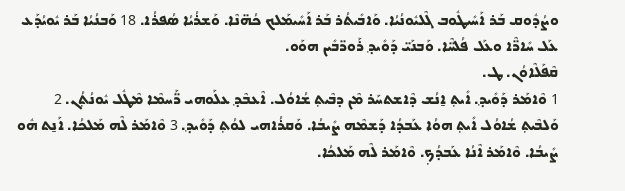ܘܨܳܕܽܘܩ ܒܰܪ ܐܰܚܺܝܛܽܘܒ ܓܶܠܝܽܘܢܳܝܳܐ. ܘܰܐܒܺܝܬܳܪ ܒܰܪ ܐܰܚܺܝܡܰܠܟ ܟܳܗ̈ܢܶܐ. ܘܰܫܪܳܝܳܐ ܣܳܦܪܳܐ. 18 ܘܰܒܢܳܝܳܐ ܒܰܪ ܝܽܘܝܳܕܰܥ ܥܰܠ ܚܺܐܖ̈ܶܐ ܘܥܰܠ ܦܳܠܚ̈ܶܐ. ܘܰܒܢܰܝ̈ ܕܰܘܺܝܕ݂ ܪܰܘܖ̈ܒܺܝܢ ܗܘܰܘ.
ܩܶܦܰܠܶܐܘܳܢ. ܛ.
1 ܘܶܐܡܰܪ ܕܰܘܺܝܕ݂. ܐܺܝܬ݂ ܐ̱ܢܳܫ ܕܶܐܫܬܚܰܪ ܡܶܢ ܕܒܶܝܬ݂ ܫܳܐܘܳܠ. ܐܶܥܒܶܕ݂ ܥܠܰܘܗܝ ܖ̈ܰܚܡܶܐ ܡܶܛܽܠ ܝܽܘܢܳܬ݂ܳܢ. 2 ܘܰܠܒܶܝܬ݂ ܫܳܐܘܳܠ ܐܺܝܬ݂ ܗܘܳܐ ܥܰܒܕܳܐ ܕܰܫܡܶܗ ܨܺܝܒܳܐ. ܘܰܩܪܳܐܗܝ ܠܘܳܬ݂ ܕܰܘܺܝܕ݂. 3 ܘܶܐܡܰܪ ܠܶܗ ܡܰܠܟܳܐ. ܐܰܢ̱ܬ ܗܽܘ ܨܺܝܒܳܐ. ܘܶܐܡܰܪ ܐܶܢܳܐ ܥܰܒܕܳܟ݂. ܘܶܐܡܰܪ ܠܶܗ ܡܰܠܟܳܐ.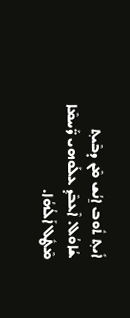ܐܺܝܬ݂ ܬܽܘܒ ܐ̱ܢܳܫ ܡܶܢ ܕܒܶܝܬ݂ ܫܳܐܘܳܠ. ܐܶܥܒܶܕ݂ ܥܠܰܘܗܝ ܖ̈ܰܚܡܶܐ ܡܶܛܽܠ ܐܰ‌ܠܳܗܳܐ.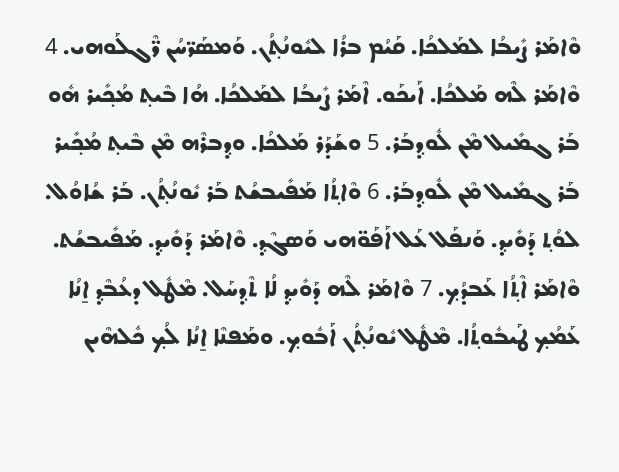ܘܶܐܡܰܪ ܨܺܝܒܳܐ ܠܡܰܠܟܳܐ. ܩܰܝܳܡ ܒܪܳܐ ܠܝܽܘܢܳܬ݂ܳܢ. ܘܰܡܣܰܖ̈ܚܳܢ ܖ̈ܶܓܠܰܘܗܝ. 4 ܘܶܐܡܰܪ ܠܶܗ ܡܰܠܟܳܐ. ܐܰܝܟܰܘ. ܐܶܡܰܪ ܨܺܝܒܳܐ ܠܡܰܠܟܳܐ. ܗܳܐ ܒܶܝܬ݂ ܡܳܟ݂ܺܝܪ ܗܽܘ ܒܰܪ ܓܡܺܝܠ ܡܶܢ ܠܽܘܕ݂ܒܰܪ. 5 ܘܫܰܕܰܪ ܡܰܠܟܳܐ. ܘܕ݂ܒܪܶܗ ܡܶܢ ܒܶܝܬ݂ ܡܳܟ݂ܺܝܪ ܒܰܪ ܓܡܺܝܠ ܡܶܢ ܠܽܘܕ݂ܒܰܪ. 6 ܘܶܐܬ݂ܳܐ ܡܰܦܺܝܒܫܳܬ ܒܰܪ ܝܽܘܢܳܬ݂ܳܢ. ܒܰܪ ܫܳܐܘܳܠ. ܠܘܳܬ݂ ܕܰܘܺܝܕ݂. ܘܰܢܦܰܠ ܥܰܠ ܐܰܦܰܘ̈ܗܝ ܘܰܣܓܶܕ݂. ܘܶܐܡܰܪ ܕܰܘܺܝܕ݂. ܡܰܦܺܝܒܫܳܬ. ܘܶܐܡܰܪ ܐܶܬ݂ܳܐ ܥܰܒܕܳܟ݂. 7 ܘܶܐܡܰܪ ܠܶܗ ܕܰܘܺܝܕ݂ ܠܳܐ ܬܶܕ݂ܚܰܠ. ܡܶܛܽܠ ܕܥܳܒܶܕ݂ ܐ̱ܢܳܐ ܥܰܡܳܟ݂ ܛܰܝܒܽܘܬ݂ܳܐ. ܡܶܛܽܠ ܝܽܘܢܳܬ݂ܳܢ ܐܰܒܽܘܟ݂. ܘܡܰܦܢܶܐ ܐ̱ܢܳܐ ܠܳܟ݂ ܟܽܠܗܶܝܢ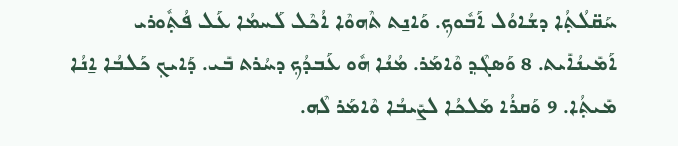ܚܰܩ̈ܠܳܬ݂ܳܐ ܕܫܳܐܘܳܠ ܐܰܒܽܘܟ݂. ܘܰܐܢ̱ܬ ܬܶܗܘܶܐ ܐܳܟܶܠ ܠܰܚܡܳܐ ܥܰܠ ܦܳܬ݂ܽܘܪܝ ܐܰܡܺܝܢܳܐܺܝܬ. 8 ܘܰܣܓܶܕ݂ ܘܶܐܡܰܪ. ܡܳܢܳܐ ܗܽܘ ܥܰܒܕܳܟ݂ ܕܚܳܪܬ ܒܺܝ. ܕܰܐܝܟ݂ ܟܰܠܒܳܐ ܐ̱ܢܳܐ ܡܺܝܬ݂ܳܐ. 9 ܘܰܩܪܳܐ ܡܰܠܟܳܐ ܠܨܺܝܒܳܐ ܘܶܐܡܰܪ ܠܶܗ.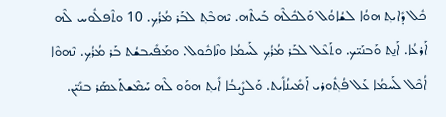ܟܽܠ ܕܺܐܝܬ݂ ܗܘܳܐ ܠܫܳܐܘܳܠ ܘܰܠܟܽܠܶܗ ܒܰܝܬܶܗ. ܝܶܗܒܶܬ݂ ܠܒܰܪ ܡܳܪܳܟ݂. 10 ܘܬܶܦܠܽܘܚ ܠܶܗ ܐܰܪܥܳܐ. ܐܰܢ̱ܬ ܘܰܒܢܰܝ̈ܟ. ܘܬܰܥܶܠ ܠܒܰܪ ܡܳܪܳܟ݂ ܠܰܚܡܳܐ ܘܢܶܐܟܽܘܠ. ܘܡܰܦܺܝܒܫܳܬ ܒܰܪ ܡܳܪܳܟ݂. ܢܶܗܘܶܐ ܐܳܟܶܠ ܠܰܚܡܳܐ ܥܰܠ ܦܳܬ݂ܽܘܪܝ ܐܰܡܺܝܢܳܐܺܝܬ. ܘܰܠܨܺܝܒܳܐ ܐܺܝܬ݂ ܗܘܰܘ ܠܶܗ ܚܰܡܶܫܬܰܥܣܰܪ ܒܢܺܝ̈ܢ.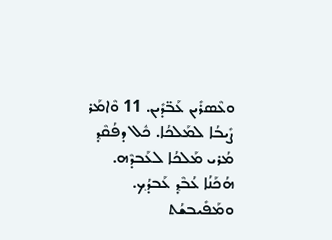ܘܥܶܣܪܺܝܢ ܥܰܒ̈ܕܺܝܢ. 11 ܘܶܐܡܰܪ ܨܺܝܒܳܐ ܠܡܰܠܟܳܐ. ܟܽܠ ܕܦܳܩܶܕ݂ ܡܳܪܝ ܡܰܠܟܳܐ ܠܥܰܒܕܶܗ. ܗܳܟܰܢܳܐ ܥܳܒܶܕ݂ ܥܰܒܕܳܟ݂. ܘܡܰܦܺܝܒܫܳܬ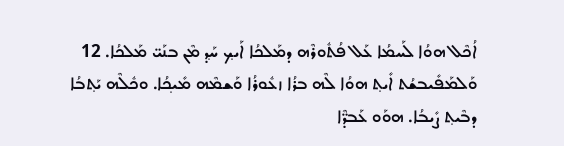ܐܳܟܶܠ ܗܘܳܐ ܠܰܚܡܳܐ ܥܰܠ ܦܳܬܽܘܪܶܗ ܕܡܰܠܟܳܐ ܐܰܝܟ݂ ܚܰܕ݂ ܡܶܢ ܒܢܰܝ̈ ܡܰܠܟܳܐ. 12 ܘܰܠܡܰܦܺܝܒܫܳܬ ܐܺܝܬ݂ ܗܘܳܐ ܠܶܗ ܒܪܳܐ ܙܥܽܘܪܳܐ ܘܰܫܡܶܗ ܡܺܝܟ݂ܳܐ. ܘܟܽܠܶܗ ܝܰܬ݂ܒܳܐ ܕܒܶܝܬ݂ ܨܺܝܒܳܐ. ܗܘܰܘ ܥܰܒܕ̈ܶܐ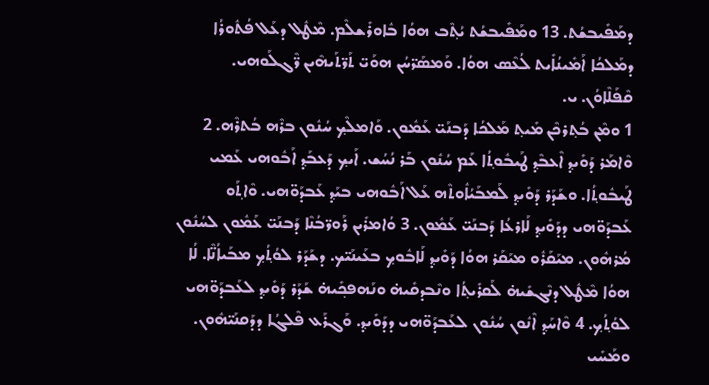ܕܡܰܦܺܝܒܫܳܬ. 13 ܘܡܰܦܺܝܒܫܳܬ ܝܳܬ݂ܶܒ ܗܘܳܐ ܒܽܐܘܪܺܫܠܶܡ. ܡܶܛܽܠ ܕܥܰܠ ܦܳܬܽܘܪܳܐ ܕܡܰܠܟܳܐ ܐܰܡܺܝܢܳܐܺܝܬ ܠܳܥܶܣ ܗܘܳܐ. ܘܰܡܣܰܖ̈ܚܳܢ ܗܘܰܝ̈ ܬܰܖ̈ܬܰܝܗܶܝܢ ܖ̈ܶܓܠܰܘܗܝ.
ܩܶܦܰܠܶܐܘܳܢ. ܝ.
1 ܘܡܶܢ ܒܳܬ݂ܪܟܶܢ ܡܺܝܬ݂ ܡܰܠܟܳܐ ܕܰܒܢܰܝ̈ ܥܰܡܽܘܢ. ܘܰܐܡܠܶܟ݂ ܚܳܢܽܘܢ ܒܪܶܗ ܒܳܬܪܶܗ. 2 ܘܶܐܡܰܪ ܕܰܘܺܝܕ݂ ܐܶܥܒܶܕ݂ ܛܰܝܒܽܘܬ݂ܳܐ ܥܰܡ ܚܳܢܽܘܢ ܒܰܪ ܢܳܚܳܫ. ܐܰܝܟ݂ ܕܰܥܒܰܕ݂ ܐܰܒܽܘܗܝ ܥܰܡܝ ܛܰܝܒܽܘܬ݂ܳܐ. ܘܫܰܕܰܪ ܕܰܘܺܝܕ݂ ܠܰܡܒܰܝܳܐܽܘܬܶܗ ܥܰܠ ܐܰܒܽܘܗܝ ܒܝܰܕ݂ ܥܰܒܕܰܘ̈ܗܝ. ܘܶܐܬ݂ܰܘ ܥܰܒܕܰܘ̈ܗܝ ܕܕܰܘܺܝܕ݂ ܠܰܐܪܥܳܐ ܕܰܒܢܰܝ̈ ܥܰܡܽܘܢ. 3 ܘܳܐܡܪܺܝܢ ܪܰܘܖ̈ܒܳܢܶܐ ܕܰܒܢܰܝ̈ ܥܰܡܽܘܢ ܠܚܳܢܽܘܢ ܡܳܪܗܽܘܢ. ܡܝܰܩܰܪܽܘ ܡܝܰܩܰܪ ܗܘܳܐ ܕܰܘܺܝܕ݂ ܠܰܐܒܽܘܟ݂ ܒܥܰܝܢܰܝ̈ܟ. ܕܫܰܕܰܪ ܠܘܳܬ݂ܳܟ݂ ܡܒܰܝܐܳܢ̈ܶܐ. ܠܳܐ ܗܘܳܐ ܡܶܛܽܠ ܕܢܶܓܫܺܝܗ̇ ܠܰܩܪܺܝܬ݂ܳܐ ܘܢܶܒܕܩܺܝܗ̇ ܘܢܰܗܦܟ݂ܺܝܗ̇ ܫܰܕܰܪ ܕܰܘܺܝܕ݂ ܠܥܰܒܕܰܘ̈ܗܝ ܠܘܳܬ݂ܳܟ݂. 4 ܘܶܐܚܰܕ݂ ܐܶܢܽܘܢ ܚܳܢܽܘܢ ܠܥܰܒܕܰܘ̈ܗܝ ܕܕܰܘܺܝܕ݂. ܘܰܓܪܰܥ ܦܶܠܓܳܐ ܕܕܰܩܢܰܝ̈ܗܽܘܢ. ܘܡܰܚܺܝ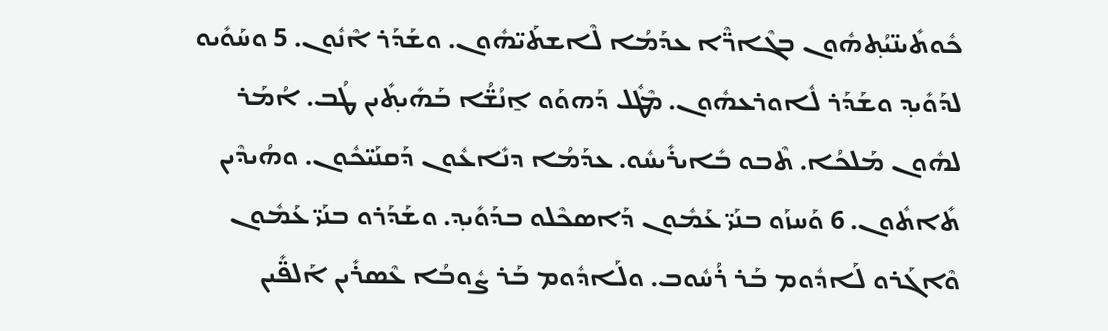ܟܽܘܬܺܝܢ̈ܝܳܬ݂ܗܽܘܢ ܒܓܶܐܖ̈ܶܐ ܥܕܰܡܳܐ ܠܶܐܫܬܰܝ̈ܗܽܘܢ. ܘܫܰܕܰܪ ܐܶܢܽܘܢ. 5 ܘܚܰܘܺܝܘ ܠܕܰܘܺܝܕ݂ ܘܫܰܕܰܪ ܠܽܐܘܪܥܗܽܘܢ. ܡܶܛܽܠ ܕܰܗܘܰܘ ܐ̱ܢܳܫ̈ܳܐ ܒܰܗܺܝܬ݂ܺܝܢ ܛܳܒ. ܐܳܡܰܪ ܠܗܽܘܢ ܡܰܠܟܳܐ. ܬܶܒܘ ܒܺܐܝܪܺܝܚܽܘ. ܥܕܰܡܳܐ ܕܢܺܐܥܽܘܢ ܕܰܩܢܰܝ̈ܟܽܘܢ. ܘܗܳܝܕܶܝܢ ܬܺܐܬܽܘܢ. 6 ܘܰܚܙܰܘ ܒܢܰܝ̈ ܥܰܡܽܘܢ ܕܰܐܣܟܶܠܘ ܒܕܰܘܺܝܕ݂. ܘܫܰܕܰܪܘ ܒܢܰܝ̈ ܥܰܡܽܘܢ ܘܶܐܓܰܪܘ ܠܰܐܕܽܘܡ ܒܰܪ ܪܳܚܽܘܒ. ܘܠܰܐܕܽܘܡ ܒܰܪ ܨܽܘܒܳܐ ܥܶܣܪܺܝܢ ܐܰܠܦ̈ܺܝܢ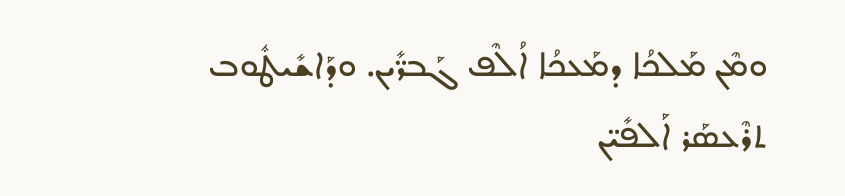ܘܡܶܢ ܡܰܠܟܳܐ ܕܡܰܥܟܳܐ ܐܳܠܶܦ ܓܰܒܖ̈ܺܝܢ. ܘܕܰܐܫܺܝܛܽܘܒ ܬܪܶܥܣܰܪ ܐܰܠܦܺܝ̈ܢ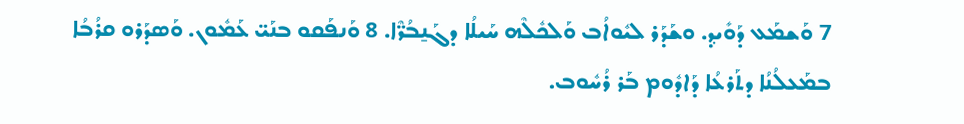7 ܘܰܫܡܰܥ ܕܰܘܺܝܕ݂. ܘܫܰܕܰܪ ܠܝܽܘܐܳܒ ܘܰܠܟܽܠܶܗ ܚܰܝܠܳܐ ܕܓܰܢ̱ܒܳܖ̈ܶܐ. 8 ܘܰܢܦܰܩܘ ܒܢܰܝ̈ ܥܰܡܽܘܢ. ܘܰܣܕܰܪܘ ܩܪܳܒܳܐ ܒܡܰܥܠܳܢܳܐ ܕܬܰܪܥܳܐ ܕܰܐܕܽܘܡ ܒܰܪ ܪܳܚܽܘܒ.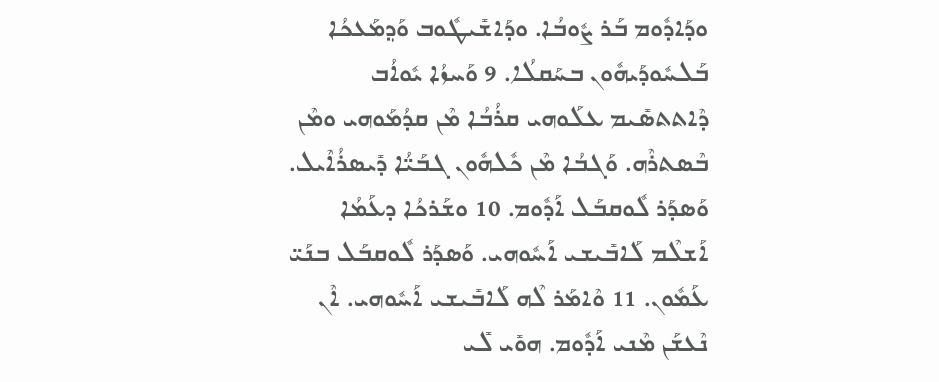ܘܕܰܐܕܽܘܡ ܒܰܪ ܨܽܘܒܳܐ. ܘܕܰܐܫܺܝܛܽܘܒ ܘܰܕ݂ܡܰܥܟܳܐ ܒܰܠܚܽܘܕܰܝܗܽܘܢ ܒܚܰܩܠܳܐ. 9 ܘܰܚܙܳܐ ܝܽܘܐܳܒ ܕܶܐܬܬܣܺܝܡ ܥܠܰܘܗܝ ܩܪܳܒܳܐ ܡܶܢ ܩܕܳܡܰܘܗܝ ܘܡܶܢ ܒܶܣܬܪܶܗ. ܘܰܓܒܳܐ ܡܶܢ ܟܽܠܗܽܘܢ ܓܒܰܝ̈ܳܐ ܕܺܝܣܪܳܐܶܝܠ. ܘܰܣܕܰܪ ܠܽܘܩܒܰܠ ܐܰܕܽܘܡ. 10 ܘܫܰܪܟܳܐ ܕܥܰܡܳܐ ܐܰܫܠܶܡ ܠܰܐܒܺܝܫܝ ܐܰܚܽܘܗܝ. ܘܰܣܕܰܪ ܠܽܘܩܒܰܠ ܒܢܰܝ̈ ܥܰܡܽܘܢ. 11 ܘܶܐܡܰܪ ܠܶܗ ܠܰܐܒܺܝܫܝ ܐܰܚܽܘܗܝ. ܐܶܢ ܢܶܥܫܰܢ ܡܶܢܝ ܐܰܕܽܘܡ. ܗܘܺܝ ܠܺܝ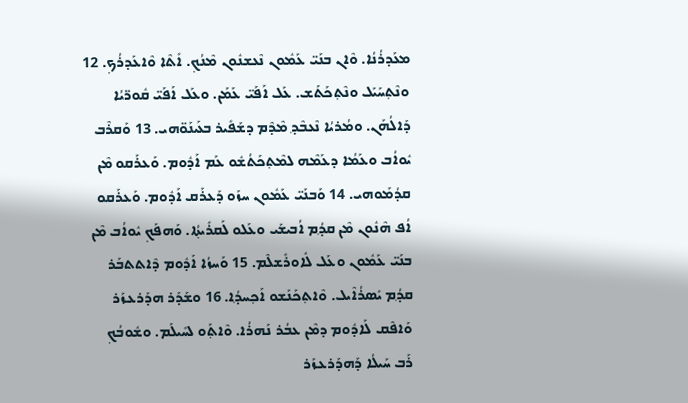ܡܥܰܕܪܳܢܳܐ. ܘܶܐܢ ܒܢܰܝ̈ ܥܰܡܽܘܢ ܢܶܥܫܢܽܘܢ ܡܶܢܳܟ݂. ܐܺܬܶܐ ܘܶܐܥܰܕܪܳܟ݂. 12 ܘܢܶܬ݂ܚܰܝܰܠ ܘܢܶܬ݂ܟܰܬܰܫ. ܥܰܠ ܐܰܦܰܝ̈ ܥܰܡܰܢ. ܘܥܰܠ ܐܰܦܰܝ̈ ܩܽܘܖ̈ܝܳܐ ܕܰܐܠܳܗܰܢ. ܘܡܳܪܝܳܐ ܢܶܥܒܶܕ݂ ܡܶܕܶܡ ܕܫܰܦܺܝܪ ܒܥܰܝܢܰܘ̈ܗܝ. 13 ܘܰܩܪܶܒ ܝܽܘܐܳܒ ܘܥܰܡܳܐ ܕܥܰܡܶܗ ܠܡܶܬ݂ܟܰܬܳܫܽܘ ܥܰܡ ܐܰܕܽܘܡ. ܘܰܥܪܰܩܘ ܡܶܢ ܩܕܳܡܰܘܗܝ. 14 ܘܰܒܢܰܝ̈ ܥܰܡܽܘܢ ܚܙܰܘ ܕܰܥܪܰܩ ܐܰܕܽܘܡ. ܘܰܥܪܰܩܘ ܐܳܦ ܗܶܢܽܘܢ ܡܶܢ ܩܕ݂ܳܡ ܐܳܒܝܫܰܝ ܘܥܰܠܘ ܠܰܩܪܺܝܬ݂ܳܐ. ܘܰܗܦܰܟ݂ ܝܽܘܐܳܒ ܡܶܢ ܒܢܰܝ̈ ܥܰܡܽܘܢ ܘܥܰܠ ܠܽܐܘܪܺܫܠܶܡ. 15 ܘܰܚܙܳܐ ܐܰܕܽܘܡ ܕܶܐܬܬܒܰܪ ܩܕ݂ܳܡ ܝܺܣܪܳܐܶܝܠ. ܘܶܐܬ݂ܟܰܢܰܫܘ ܐܰܟ݂ܚܕ݂ܳܐ. 16 ܘܫܰܕܰܪ ܗܕܰܪܥܙܰܪ ܘܰܐܦܶܩ ܠܰܐܕܽܘܡ ܕܡܶܢ ܥܒܳܪ ܢܰܗܪܳܐ. ܘܶܐܬ݂ܰܘ ܠܚܺܝܠܰܡ. ܘܫܽܘܒܳܟ݂ ܪܰܒ ܚܰܝܠܳܐ ܕܰܗܕܰܪܥܙܰܪ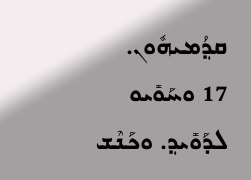ܩܕ݂ܳܡܝܗܽܘܢ. 17 ܘܚܰܘܺܝܘ ܠܕܰܘܺܝܕ݂. ܘܟܰܢܶܫ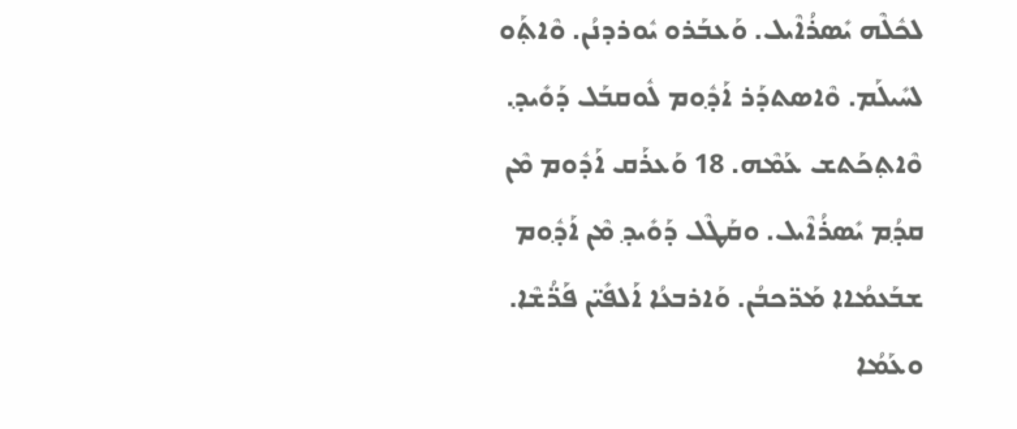ܠܟܽܠܶܗ ܝܺܣܪܳܐܶܝܠ. ܘܰܥܒܰܪܘ ܝܽܘܪܕܢܳܢ. ܘܶܐܬ݂ܰܘ ܠܚܺܝܠܰܡ. ܘܶܐܣܬܕܰܪ ܐܰܕ݂ܽܘܡ ܠܽܘܩܒܰܠ ܕܰܘܺܝܕ݂. ܘܶܐܬ݂ܟܰܬܫ ܥܰܡܶܗ. 18 ܘܰܥܪܰܩ ܐܰܕܽܘܡ ܡܶܢ ܩܕ݂ܳܡ ܝܺܣܪܳܐܶܝܠ. ܘܩܰܛܶܠ ܕܰܘܺܝܕ݂ ܡܶܢ ܐܰܕ݂ܽܘܡ ܫܒܰܥܡܳܐܐ ܡܰܖ̈ܟܒܳܢ. ܘܰܐܪܒܥܳܐ ܐܰܠܦܺܝ̈ܢ ܦܰܖ̈ܳܫܶܐ. ܘܥܰܡܳܐ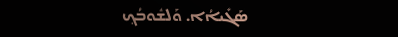ܣܰܓܺܝܐܳܐ. ܘܰܠܫܽܘܒܳܟ݂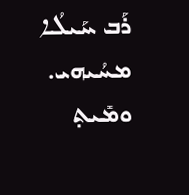ܪܰܒ ܚܰܝܠܳܐ ܡܚܳܝܗܝ. ܘܡܺܝܬ݂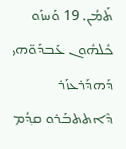ܬܰܡܳܢ. 19 ܘܰܚܙܰܘ ܟܽܠܗܽܘܢ ܥܰܒܕܰܘ̈ܗܝ ܕܰܗܕܰܪܥܙܰܪ ܕܶܐܬܬܒܰܪܘ ܩܕ݂ܳܡ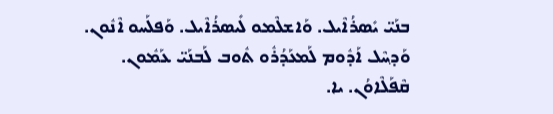ܒܢܰܝ̈ ܝܺܣܪܳܐܶܝܠ. ܘܰܐܫܠܶܡܘ ܠܺܝܣܪܳܐܶܝܠ. ܘܰܦܠܰܚܘ ܐܶܢܽܘܢ. ܘܰܕ݂ܚܶܠ ܐܰܕܽܘܡ ܠܰܡܥܰܕܳܪܽܘ ܬܽܘܒ ܠܰܒܢܰܝ̈ ܥܰܡܽܘܢ.
ܩܶܦܰܠܶܐܘܳܢ. ܝܐ.